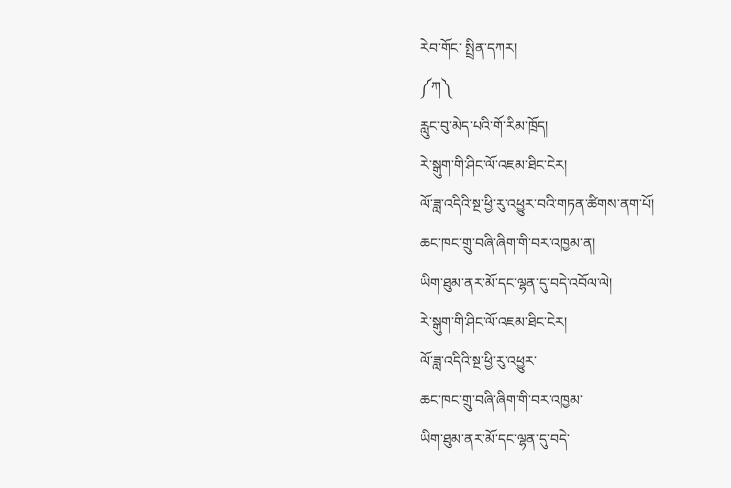རེབ་གོང་ སྤྲིན་དཀར།
༼ཀ༽
རླུང་བུ་མེད་པའི་གོ་རིམ་ཁྲོད།
རེ་སྒུག་གི་ཤིང་ལོ་འཇམ་ཐིང་ངེར།
ལོ་ཟླ་འདིའི་སྔ་ཕྱི་རུ་འཕྱུར་བའི་གཏན་ཚིགས་ནག་པོ།
ཆང་ཁང་གྲུ་བཞི་ཞིག་གི་བར་འཁྱམ་ན།
ཡིག་ཐུམ་ནར་མོ་དང་ལྷན་དུ་བདེ་འབོལ་ལེ།
རེ་སྒུག་གི་ཤིང་ལོ་འཇམ་ཐིང་ངེར།
ལོ་ཟླ་འདིའི་སྔ་ཕྱི་རུ་འཕྱུར་
ཆང་ཁང་གྲུ་བཞི་ཞིག་གི་བར་འཁྱམ་
ཡིག་ཐུམ་ནར་མོ་དང་ལྷན་དུ་བདེ་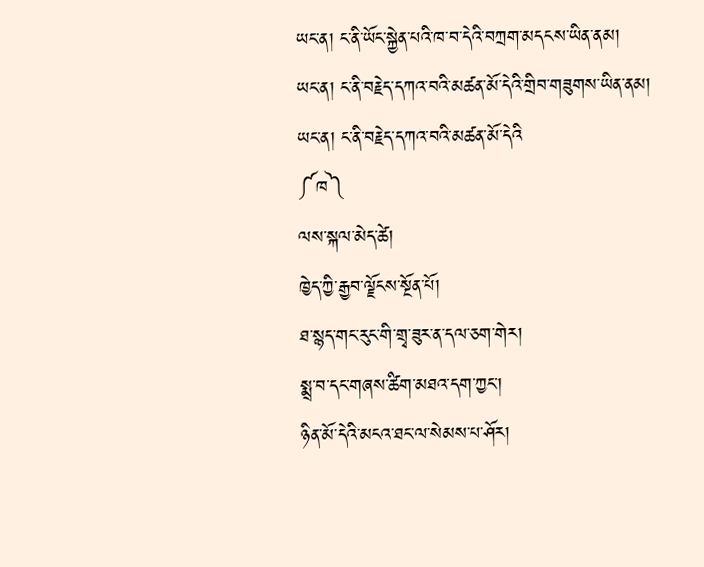ཡང་ན། ང་ནི་ཡོང་སྐྱེན་པའི་ཁ་བ་དེའི་བཀྲག་མདངས་ཡིན་ནམ།
ཡང་ན། ང་ནི་བརྗེད་དཀའ་བའི་མཚན་མོ་དེའི་གྲིབ་གཟུགས་ཡིན་ནམ།
ཡང་ན། ང་ནི་བརྗེད་དཀའ་བའི་མཚན་མོ་དེའི
༼ཁ༽
ལས་སྐལ་མེད་ཚེ།
ཁྱེད་ཀྱི་རྒྱབ་ལྗོངས་སྔོན་པོ།
ཐ་སྙད་གང་རུང་གི་གྲྭ་ཟུར་ན་དལ་ཅག་གེར།
སྨྲ་བ་དང་གཞས་ཚིག་མཐའ་དག་ཀྱང་།
ཉིན་མོ་དེའི་མངའ་ཐང་ལ་སེམས་པ་ཤོར།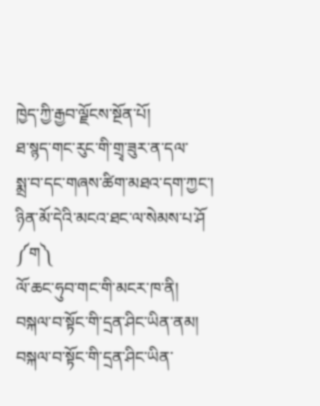ཁྱེད་ཀྱི་རྒྱབ་ལྗོངས་སྔོན་པོ།
ཐ་སྙད་གང་རུང་གི་གྲྭ་ཟུར་ན་དལ་
སྨྲ་བ་དང་གཞས་ཚིག་མཐའ་དག་ཀྱང་།
ཉིན་མོ་དེའི་མངའ་ཐང་ལ་སེམས་པ་ཤོ
༼ག༽
ལོ་ཆང་ཧུབ་གང་གི་མངར་ཁ་ནི།
བསྐལ་བ་སྟོང་གི་དྲན་ཤིང་ཡིན་ནམ།
བསྐལ་བ་སྟོང་གི་དྲན་ཤིང་ཡིན་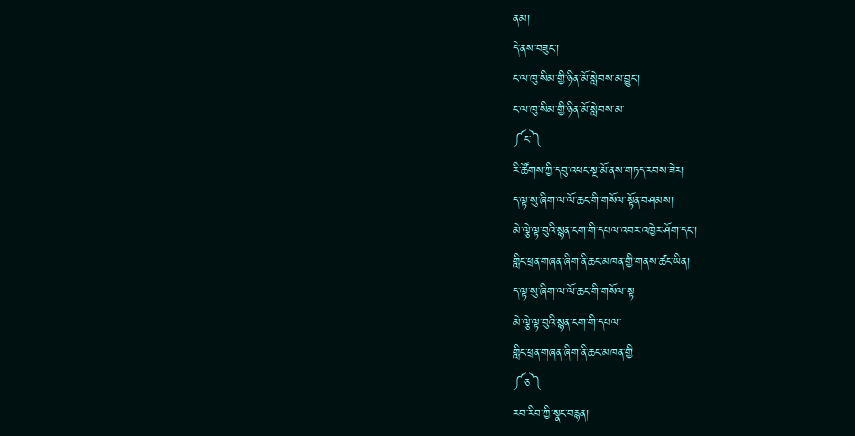ནམ།
དེ་ནས་བཟུང་།
ང་ལ་ཁུ་སིམ་གྱི་ཉིན་མོ་སླེབས་མ་བྱུང་།
ང་ལ་ཁུ་སིམ་གྱི་ཉིན་མོ་སླེབས་མ་
༼ང་༽
རི་ཚོགས་ཀྱི་དབུ་འཕང་སྔ་མོ་ནས་གཏད་རབས་ཟེར།
ད་ལྟ་སུ་ཞིག་ལ་ལོ་ཆང་གི་གསོལ་སྟོན་བཤམས།
མེ་ལྕེ་ལྟ་བུའི་སྙན་ངག་གི་དཔལ་འབར་འཁྱེར་ཤོག་དང་།
གླིང་ཕྲན་གཞན་ཞིག་ནི་ཆང་མཁན་གྱི་གནས་ཚང་ཡིན།
ད་ལྟ་སུ་ཞིག་ལ་ལོ་ཆང་གི་གསོལ་སྟ
མེ་ལྕེ་ལྟ་བུའི་སྙན་ངག་གི་དཔལ་
གླིང་ཕྲན་གཞན་ཞིག་ནི་ཆང་མཁན་གྱི
༼ཅ༽
རབ་རིབ་ཀྱི་སྣང་བརྙན།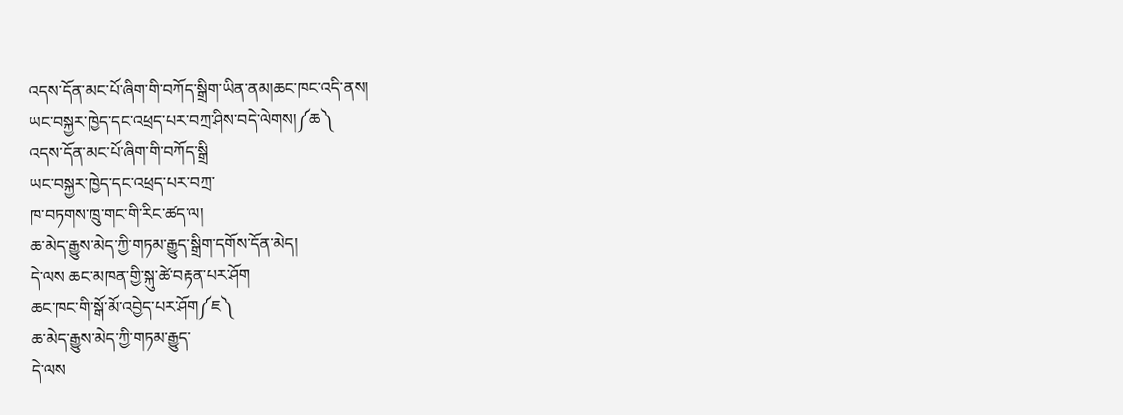འདས་དོན་མང་པོ་ཞིག་གི་བཀོད་སྒྲིག་ཡིན་ནམ།ཆང་ཁང་འདི་ནས།
ཡང་བསྐྱར་ཁྱེད་དང་འཕྲད་པར་བཀྲ་ཤིས་བདེ་ལེགས།༼ཆ༽
འདས་དོན་མང་པོ་ཞིག་གི་བཀོད་སྒྲི
ཡང་བསྐྱར་ཁྱེད་དང་འཕྲད་པར་བཀྲ་
ཁ་བཏགས་ཁྲུ་གང་གི་རིང་ཚད་ལ།
ཆ་མེད་རྒྱུས་མེད་ཀྱི་གཏམ་རྒྱུད་སྒྲིག་དགོས་དོན་མེད།
དེ་ལས ཆང་མཁན་གྱི་སྐུ་ཚེ་བརྟན་པར་ཤོག
ཆང་ཁང་གི་སྒོ་མོ་འབྱེད་པར་ཤོག༼ཇ༽
ཆ་མེད་རྒྱུས་མེད་ཀྱི་གཏམ་རྒྱུད་
དེ་ལས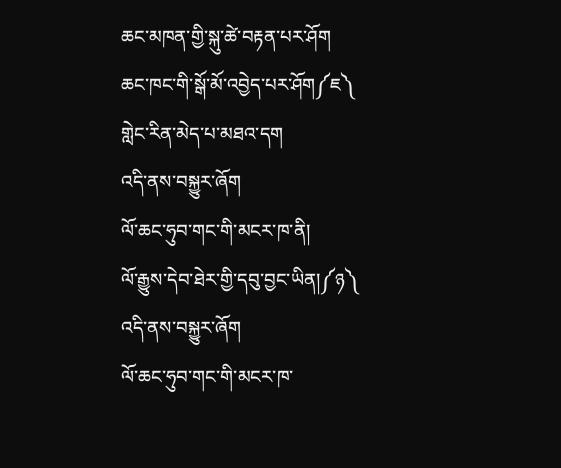ཆང་མཁན་གྱི་སྐུ་ཚེ་བརྟན་པར་ཤོག
ཆང་ཁང་གི་སྒོ་མོ་འབྱེད་པར་ཤོག༼ཇ༽
གླེང་རིན་མེད་པ་མཐའ་དག
འདི་ནས་བསྐྱུར་ཞོག
ལོ་ཆང་ཧུབ་གང་གི་མངར་ཁ་ནི།
ལོ་རྒྱུས་དེབ་ཐེར་གྱི་དབུ་བྱང་ཡིན།༼ཉ༽
འདི་ནས་བསྐྱུར་ཞོག
ལོ་ཆང་ཧུབ་གང་གི་མངར་ཁ་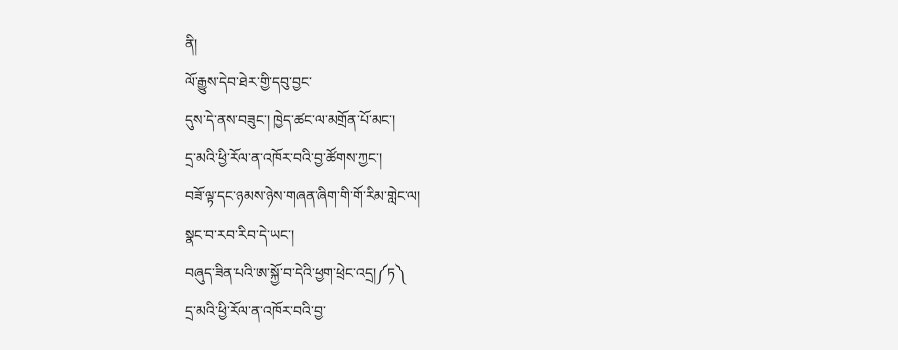ནི།
ལོ་རྒྱུས་དེབ་ཐེར་གྱི་དབུ་བྱང་
དུས་དེ་ནས་བཟུང་། ཁྱེད་ཚང་ལ་མགྲོན་པོ་མང་།
དྲ་མའི་ཕྱི་རོལ་ན་འཁོར་བའི་བྱ་ཚོགས་ཀྱང་།
བཟོ་ལྟ་དང་ཉམས་ཉེས་གཞན་ཞིག་གི་གོ་རིམ་གླེང་ལ།
སྣང་བ་རབ་རིབ་དེ་ཡང་།
བཞུད་ཟིན་པའི་ཨ་སྐྱོ་བ་དེའི་ཕྱག་ཕྲེང་འདྲ།༼ཏ༽
དྲ་མའི་ཕྱི་རོལ་ན་འཁོར་བའི་བྱ་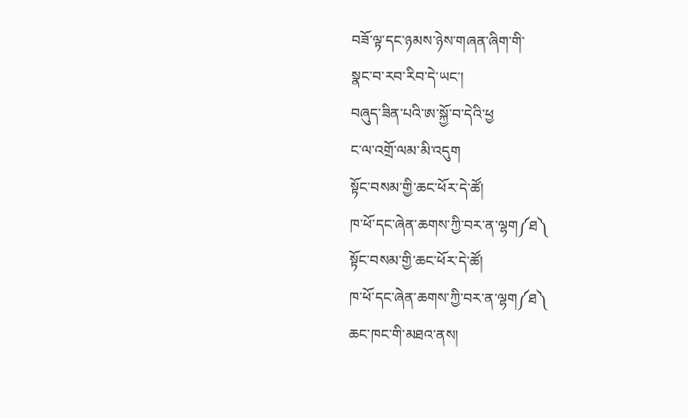བཟོ་ལྟ་དང་ཉམས་ཉེས་གཞན་ཞིག་གི་
སྣང་བ་རབ་རིབ་དེ་ཡང་།
བཞུད་ཟིན་པའི་ཨ་སྐྱོ་བ་དེའི་ཕྱ
ང་ལ་འགྲོ་ལམ་མི་འདུག
སྟོང་བསམ་གྱི་ཆང་ཕོར་དེ་ཚོ།
ཁ་ཕོ་དང་ཞེན་ཆགས་ཀྱི་བར་ན་ལྷག༼ཐ༽
སྟོང་བསམ་གྱི་ཆང་ཕོར་དེ་ཚོ།
ཁ་ཕོ་དང་ཞེན་ཆགས་ཀྱི་བར་ན་ལྷག༼ཐ༽
ཆང་ཁང་གི་མཐའ་ནས།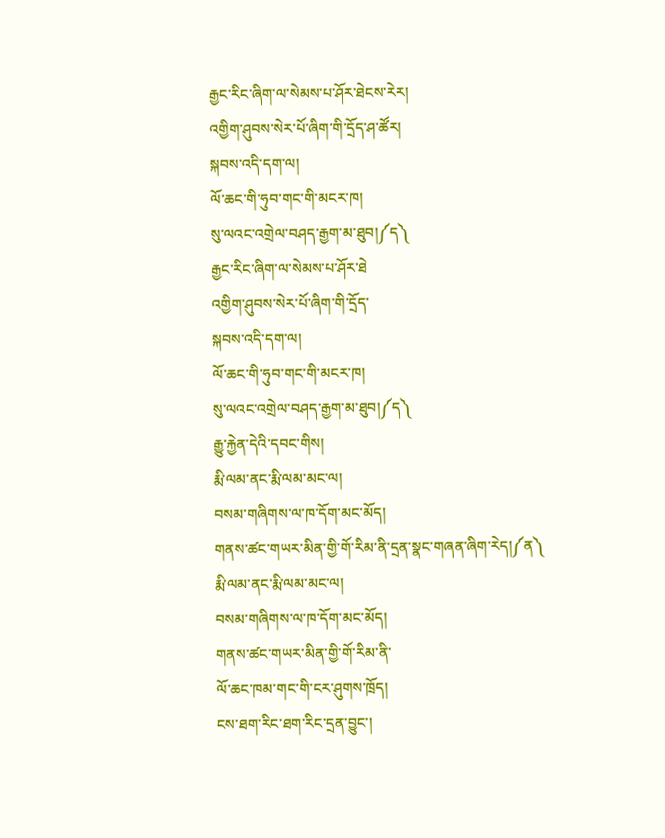རྒྱང་རིང་ཞིག་ལ་སེམས་པ་ཤོར་ཐེངས་རེར།
འགྱིག་ཤུབས་སེར་པོ་ཞིག་གི་དྲོད་ཤ་ཚོར།
སྐབས་འདི་དག་ལ།
ལོ་ཆང་གི་ཧུབ་གང་གི་མངར་ཁ།
སུ་ལའང་འགྲེལ་བཤད་རྒྱག་མ་ཐུབ།༼ད༽
རྒྱང་རིང་ཞིག་ལ་སེམས་པ་ཤོར་ཐེ
འགྱིག་ཤུབས་སེར་པོ་ཞིག་གི་དྲོད་
སྐབས་འདི་དག་ལ།
ལོ་ཆང་གི་ཧུབ་གང་གི་མངར་ཁ།
སུ་ལའང་འགྲེལ་བཤད་རྒྱག་མ་ཐུབ།༼ད༽
རྒྱུ་རྐྱེན་དེའི་དབང་གིས།
རྨི་ལམ་ནང་རྨི་ལམ་མང་ལ།
བསམ་གཞིགས་ལ་ཁ་དོག་མང་མོད།
གནས་ཚང་གཡར་མིན་གྱི་གོ་རིམ་ནི་དྲན་སྣང་གཞན་ཞིག་རེད།༼ན༽
རྨི་ལམ་ནང་རྨི་ལམ་མང་ལ།
བསམ་གཞིགས་ལ་ཁ་དོག་མང་མོད།
གནས་ཚང་གཡར་མིན་གྱི་གོ་རིམ་ནི་
ལོ་ཆང་ཁམ་གང་གི་ངར་ཤུགས་ཁྲོད།
ངས་ཐག་རིང་ཐག་རིང་དྲན་བྱུང་།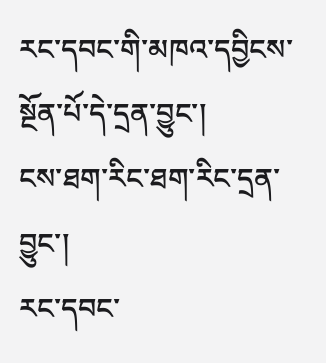རང་དབང་གི་མཁའ་དབྱིངས་སྔོན་པོ་དེ་དྲན་བྱུང་།
ངས་ཐག་རིང་ཐག་རིང་དྲན་བྱུང་།
རང་དབང་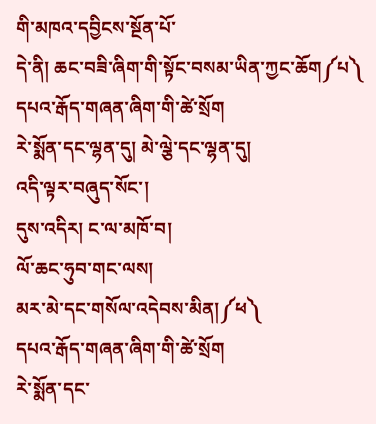གི་མཁའ་དབྱིངས་སྔོན་པོ་
དེ་ནི། ཆང་བཟི་ཞིག་གི་སྟོང་བསམ་ཡིན་ཀྱང་ཆོག༼པ༽
དཔའ་རྒོད་གཞན་ཞིག་གི་ཚེ་སྲོག
རེ་སྨོན་དང་ལྷན་དུ། མེ་ལྕེ་དང་ལྷན་དུ།
འདི་ལྟར་བཞུད་སོང་།
དུས་འདིར། ང་ལ་མཁོ་བ།
ལོ་ཆང་ཧུབ་གང་ལས།
མར་མེ་དང་གསོལ་འདེབས་མིན།༼ཕ༽
དཔའ་རྒོད་གཞན་ཞིག་གི་ཚེ་སྲོག
རེ་སྨོན་དང་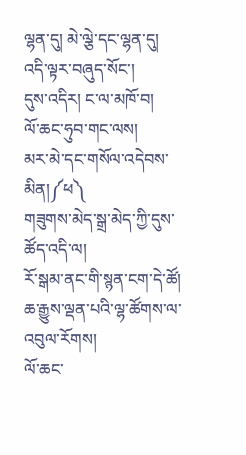ལྷན་དུ། མེ་ལྕེ་དང་ལྷན་དུ།
འདི་ལྟར་བཞུད་སོང་།
དུས་འདིར། ང་ལ་མཁོ་བ།
ལོ་ཆང་ཧུབ་གང་ལས།
མར་མེ་དང་གསོལ་འདེབས་མིན།༼ཕ༽
གཟུགས་མེད་སྒྲ་མེད་ཀྱི་དུས་ཚོད་འདི་ལ།
རོ་སྒམ་ནང་གི་སྙན་ངག་དེ་ཚོ།
ཆ་རྒྱུས་ལྡན་པའི་ལྷ་ཚོགས་ལ་འབུལ་རོགས།
ལོ་ཆང་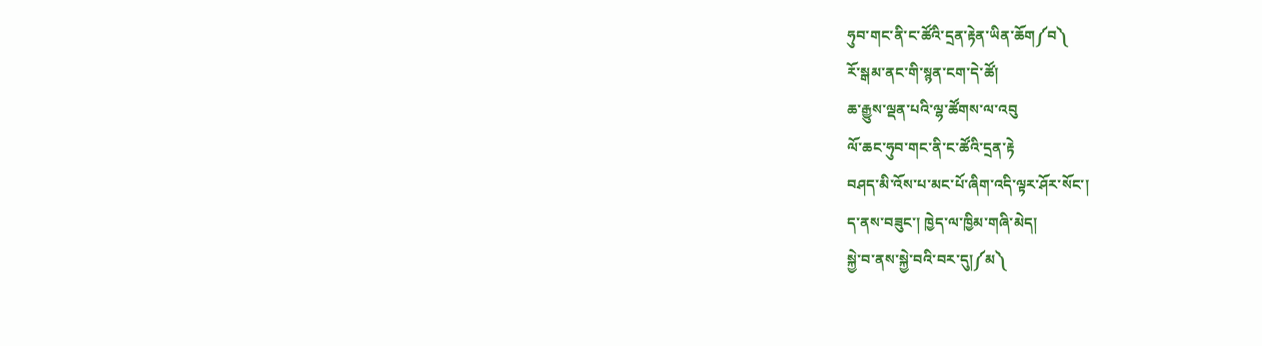ཧུབ་གང་ནི་ང་ཚོའི་དྲན་རྟེན་ཡིན་ཆོག༼བ༽
རོ་སྒམ་ནང་གི་སྙན་ངག་དེ་ཚོ།
ཆ་རྒྱུས་ལྡན་པའི་ལྷ་ཚོགས་ལ་འབུ
ལོ་ཆང་ཧུབ་གང་ནི་ང་ཚོའི་དྲན་རྟེ
བཤད་མི་འོས་པ་མང་པོ་ཞིག་འདི་ལྟར་ཤོར་སོང་།
ད་ནས་བཟུང་། ཁྱེད་ལ་ཁྱིམ་གཞི་མེད།
སྐྱེ་བ་ནས་སྐྱེ་བའི་བར་དུ།༼མ༽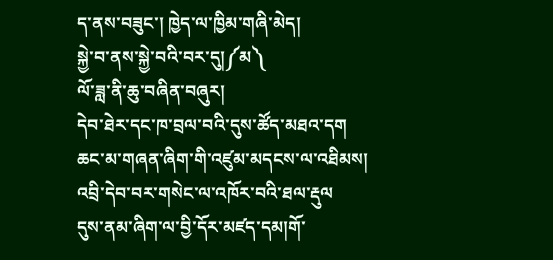ད་ནས་བཟུང་། ཁྱེད་ལ་ཁྱིམ་གཞི་མེད།
སྐྱེ་བ་ནས་སྐྱེ་བའི་བར་དུ།༼མ༽
ལོ་ཟླ་ནི་ཆུ་བཞིན་བཞུར།
དེབ་ཐེར་དང་ཁ་བྲལ་བའི་དུས་ཚོད་མཐའ་དག
ཆང་མ་གཞན་ཞིག་གི་འཛུམ་མདངས་ལ་འཐིམས།
འབྲི་དེབ་བར་གསེང་ལ་འཁོར་བའི་ཐལ་རྡུལ
དུས་ནམ་ཞིག་ལ་བྱི་དོར་མཛད་དམ།གོ་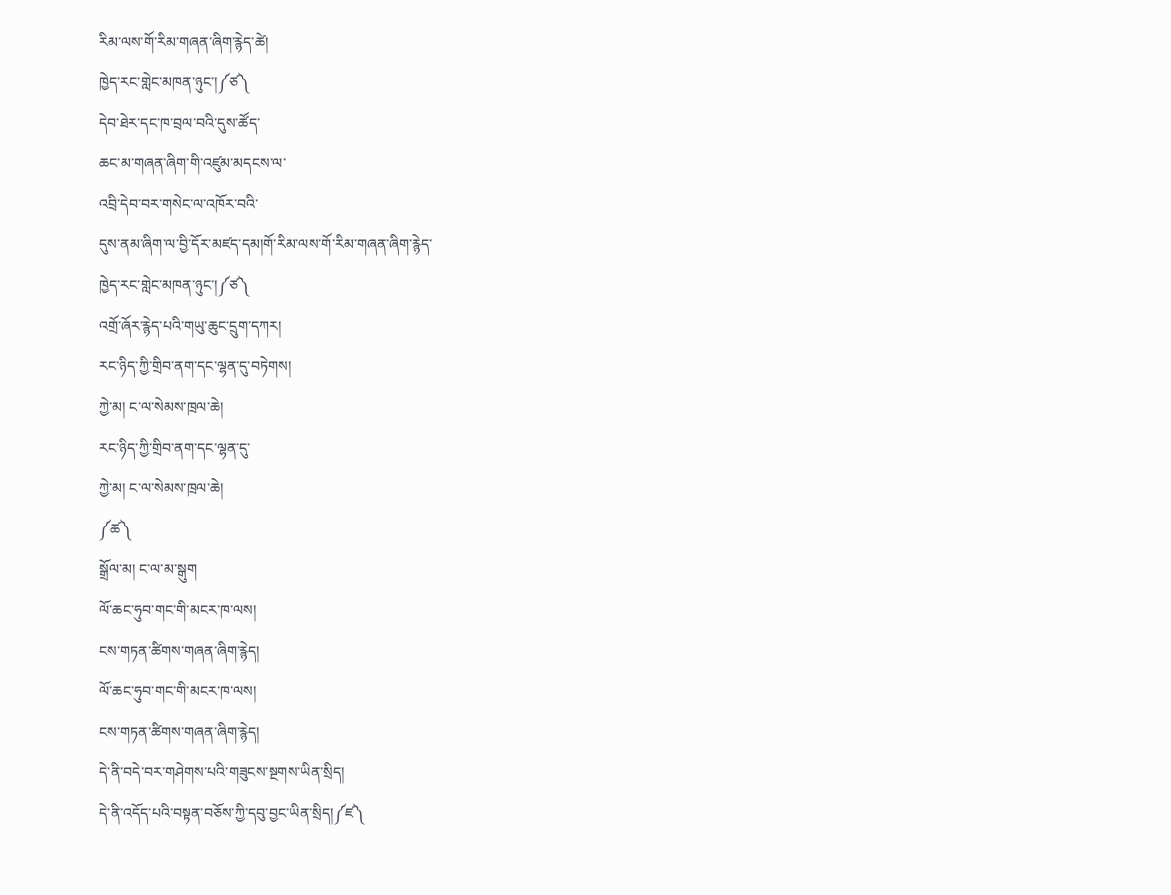རིམ་ལས་གོ་རིམ་གཞན་ཞིག་རྙེད་ཚེ།
ཁྱེད་རང་གླེང་མཁན་ཉུང་།༼ཙ༽
དེབ་ཐེར་དང་ཁ་བྲལ་བའི་དུས་ཚོད་
ཆང་མ་གཞན་ཞིག་གི་འཛུམ་མདངས་ལ་
འབྲི་དེབ་བར་གསེང་ལ་འཁོར་བའི་
དུས་ནམ་ཞིག་ལ་བྱི་དོར་མཛད་དམ།གོ་རིམ་ལས་གོ་རིམ་གཞན་ཞིག་རྙེད་
ཁྱེད་རང་གླེང་མཁན་ཉུང་།༼ཙ༽
འགྲོ་ཞོར་རྙེད་པའི་གཡུ་ཆུང་དྲུག་དཀར།
རང་ཉིད་ཀྱི་གྲིབ་ནག་དང་ལྷན་དུ་བཏེགས།
ཀྱེ་མ། ང་ལ་སེམས་ཁྲལ་ཆེ།
རང་ཉིད་ཀྱི་གྲིབ་ནག་དང་ལྷན་དུ་
ཀྱེ་མ། ང་ལ་སེམས་ཁྲལ་ཆེ།
༼ཚ༽
སྒྲོལ་མ། ང་ལ་མ་སྒུག
ལོ་ཆང་ཧུབ་གང་གི་མངར་ཁ་ལས།
ངས་གཏན་ཚིགས་གཞན་ཞིག་རྙེད།
ལོ་ཆང་ཧུབ་གང་གི་མངར་ཁ་ལས།
ངས་གཏན་ཚིགས་གཞན་ཞིག་རྙེད།
དེ་ནི་བདེ་བར་གཤེགས་པའི་གཟུངས་སྔགས་ཡིན་སྲིད།
དེ་ནི་འདོད་པའི་བསྟན་བཅོས་ཀྱི་དབུ་བྱང་ཡིན་སྲིད།༼ཛ༽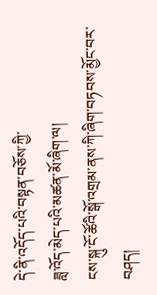དེ་ནི་འདོད་པའི་བསྟན་བཅོས་ཀྱི་
ཟླ་འོད་མེད་པའི་མཚན་མོ་ཞིག་ལ།
ངས་སྐུ་ངོ་ཚོའི་སྒོ་འགྲམ་ནས་ཀི་ཞིག་བཏབས་མྱོང་བར་བཤད།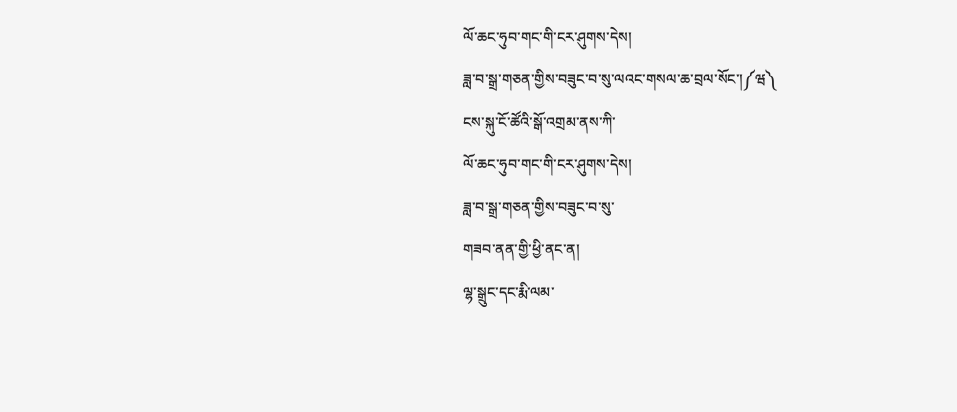ལོ་ཆང་ཧུབ་གང་གི་ངར་ཤུགས་དེས།
ཟླ་བ་སྒྲ་གཅན་གྱིས་བཟུང་བ་སུ་ལའང་གསལ་ཆ་བྲལ་སོང་།༼ཝ༽
ངས་སྐུ་ངོ་ཚོའི་སྒོ་འགྲམ་ནས་ཀི་
ལོ་ཆང་ཧུབ་གང་གི་ངར་ཤུགས་དེས།
ཟླ་བ་སྒྲ་གཅན་གྱིས་བཟུང་བ་སུ་
གཟབ་ནན་གྱི་ཕྱི་ནང་ན།
ལྷ་སྒྲུང་དང་རྨི་ལམ་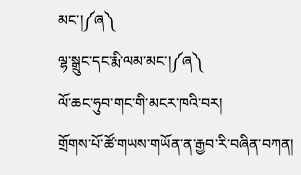མང་།༼ཞ༽
ལྷ་སྒྲུང་དང་རྨི་ལམ་མང་།༼ཞ༽
ལོ་ཆང་ཧུབ་གང་གི་མངར་ཁའི་བར།
གྲོགས་པོ་ཚོ་གཡས་གཡོན་ན་རྒྱབ་རི་བཞིན་བཀན།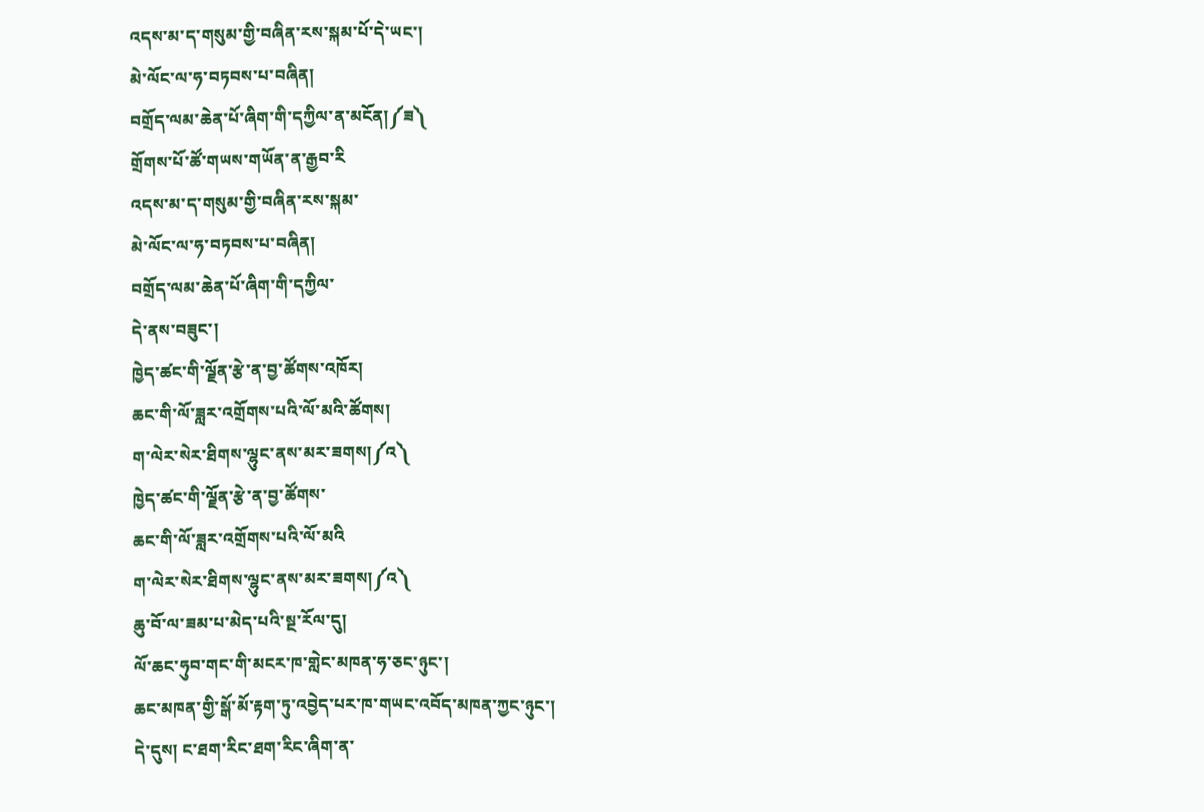འདས་མ་ད་གསུམ་གྱི་བཞིན་རས་སྐམ་པོ་དེ་ཡང་།
མེ་ལོང་ལ་ཧ་བཏབས་པ་བཞིན།
བགྲོད་ལམ་ཆེན་པོ་ཞིག་གི་དཀྱིལ་ན་མངོན།༼ཟ༽
གྲོགས་པོ་ཚོ་གཡས་གཡོན་ན་རྒྱབ་རི
འདས་མ་ད་གསུམ་གྱི་བཞིན་རས་སྐམ་
མེ་ལོང་ལ་ཧ་བཏབས་པ་བཞིན།
བགྲོད་ལམ་ཆེན་པོ་ཞིག་གི་དཀྱིལ་
དེ་ནས་བཟུང་།
ཁྱེད་ཚང་གི་ལྗོན་རྩེ་ན་བྱ་ཚོགས་འཁོར།
ཆང་གི་ལོ་ཟླར་འགྲོགས་པའི་ལོ་མའི་ཚོགས།
ག་ལེར་སེར་ཐིགས་ལྷུང་ནས་མར་ཟགས།༼འ༽
ཁྱེད་ཚང་གི་ལྗོན་རྩེ་ན་བྱ་ཚོགས་
ཆང་གི་ལོ་ཟླར་འགྲོགས་པའི་ལོ་མའི
ག་ལེར་སེར་ཐིགས་ལྷུང་ནས་མར་ཟགས།༼འ༽
ཆུ་བོ་ལ་ཟམ་པ་མེད་པའི་སྔ་རོལ་དུ།
ལོ་ཆང་ཧུབ་གང་གི་མངར་ཁ་གླེང་མཁན་ཧ་ཅང་ཉུང་།
ཆང་མཁན་གྱི་སྒོ་མོ་རྟག་ཏུ་འབྱེད་པར་ཁ་གཡང་འབོད་མཁན་ཀྱང་ཉུང་།
དེ་དུས། ང་ཐག་རིང་ཐག་རིང་ཞིག་ན་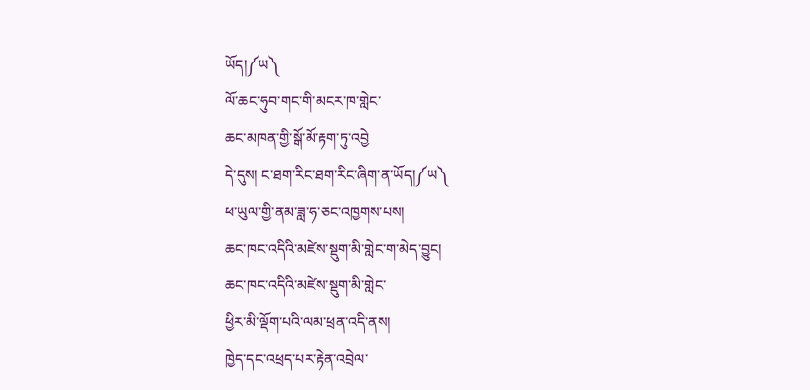ཡོད།༼ཡ༽
ལོ་ཆང་ཧུབ་གང་གི་མངར་ཁ་གླེང་
ཆང་མཁན་གྱི་སྒོ་མོ་རྟག་ཏུ་འབྱེ
དེ་དུས། ང་ཐག་རིང་ཐག་རིང་ཞིག་ན་ཡོད།༼ཡ༽
ཕ་ཡུལ་གྱི་ནམ་ཟླ་ཧ་ཅང་འཁྱགས་པས།
ཆང་ཁང་འདིའི་མཛེས་སྡུག་མི་གླེང་ག་མེད་བྱུང།
ཆང་ཁང་འདིའི་མཛེས་སྡུག་མི་གླེང་
ཕྱིར་མི་ལྡོག་པའི་ལམ་ཕྲན་འདི་ནས།
ཁྱེད་དང་འཕྲད་པར་རྟེན་འབྲེལ་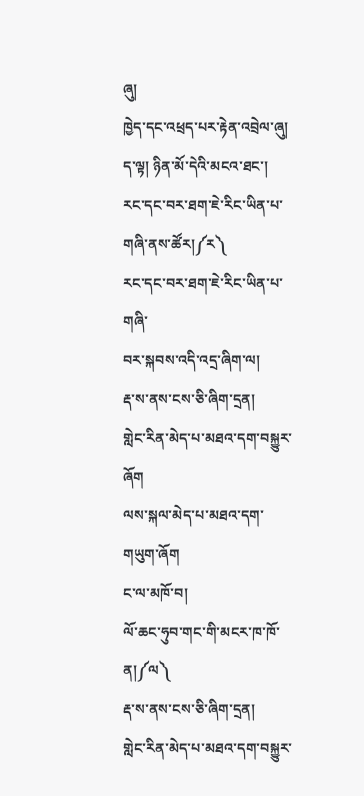ཞུ།
ཁྱེད་དང་འཕྲད་པར་རྟེན་འབྲེལ་ཞུ།
ད་ལྟ། ཉིན་མོ་དེའི་མངའ་ཐང་།
རང་དང་བར་ཐག་ཇེ་རིང་ཡིན་པ་གཞི་ནས་ཚོར།༼ར༽
རང་དང་བར་ཐག་ཇེ་རིང་ཡིན་པ་གཞི་
བར་སྐབས་འདི་འདྲ་ཞིག་ལ།
རྡ་ས་ནས་ངས་ཅི་ཞིག་དྲན།
གླེང་རིན་མེད་པ་མཐའ་དག་བསྐྱུར་ཞོག
ལས་སྐལ་མེད་པ་མཐའ་དག་གཡུག་ཞོག
ང་ལ་མཁོ་བ།
ལོ་ཆང་ཧུབ་གང་གི་མངར་ཁ་ཁོ་ན།༼ལ༽
རྡ་ས་ནས་ངས་ཅི་ཞིག་དྲན།
གླེང་རིན་མེད་པ་མཐའ་དག་བསྐྱུར་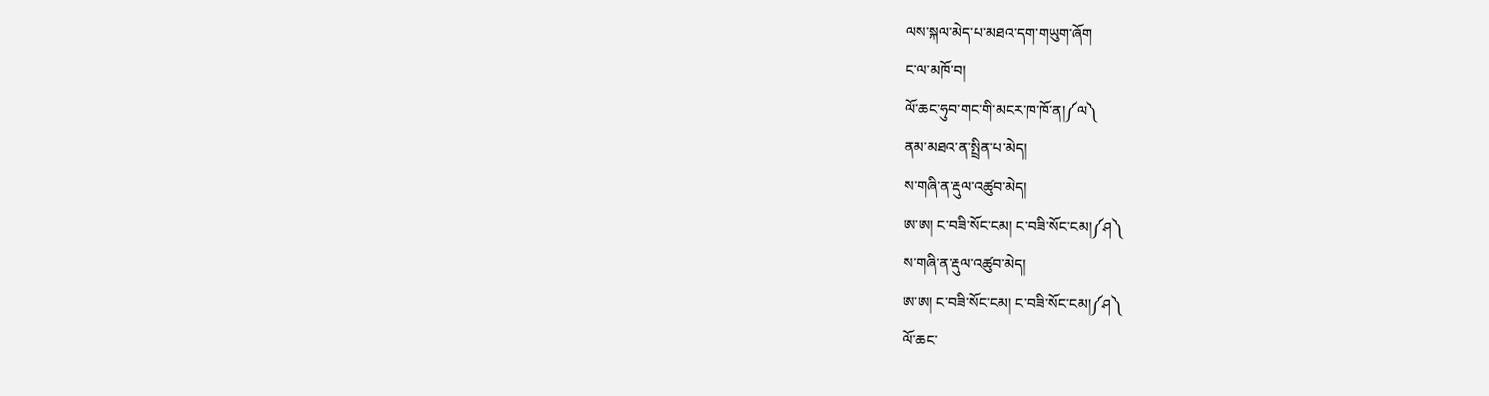ལས་སྐལ་མེད་པ་མཐའ་དག་གཡུག་ཞོག
ང་ལ་མཁོ་བ།
ལོ་ཆང་ཧུབ་གང་གི་མངར་ཁ་ཁོ་ན།༼ལ༽
ནམ་མཐའ་ན་སྤྲིན་པ་མེད།
ས་གཞི་ན་རྡུལ་འཚུབ་མེད།
ཨ་ཨ། ང་བཟི་སོང་ངམ། ང་བཟི་སོང་ངམ།༼ཤ༽
ས་གཞི་ན་རྡུལ་འཚུབ་མེད།
ཨ་ཨ། ང་བཟི་སོང་ངམ། ང་བཟི་སོང་ངམ།༼ཤ༽
ལོ་ཆང་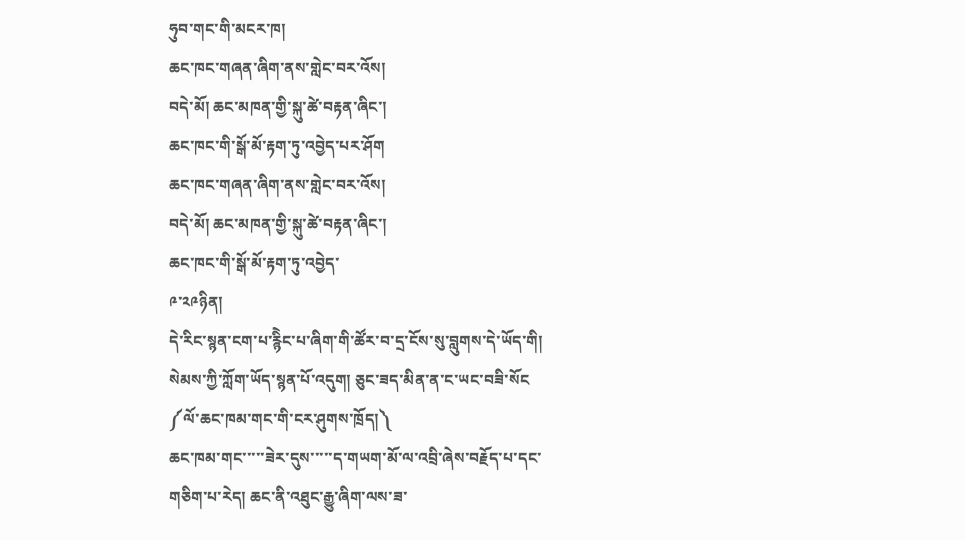ཧུབ་གང་གི་མངར་ཁ།
ཆང་ཁང་གཞན་ཞིག་ནས་གླེང་བར་འོས།
བདེ་མོ། ཆང་མཁན་གྱི་སྐུ་ཚེ་བརྟན་ཞིང་།
ཆང་ཁང་གི་སྒོ་མོ་རྟག་ཏུ་འབྱེད་པར་ཤོག
ཆང་ཁང་གཞན་ཞིག་ནས་གླེང་བར་འོས།
བདེ་མོ། ཆང་མཁན་གྱི་སྐུ་ཚེ་བརྟན་ཞིང་།
ཆང་ཁང་གི་སྒོ་མོ་རྟག་ཏུ་འབྱེད་
༩་༢༩ཉིན།
དེ་རིང་སྙན་ངག་པ་རྙིེང་པ་ཞིག་གི་ཚོར་བ་དྲ་ངོས་སུ་བླུགས་དེ་ཡོད་གི། སེམས་ཀྱི་ཀློག་ཡོད་སྙན་པོ་འདུག། ཅུང་ཟད་མིན་ན་ང་ཡང་བཟི་སོང
༼ལོ་ཆང་ཁམ་གང་གི་ངར་ཤུགས་ཁྲོད།༽
ཆང་ཁམ་གང་་་་་ཟེར་དུས་་་་་ད་གཡག་མོ་ལ་འབྲི་ཞེས་བརྗོད་པ་དང་གཅིག་པ་རེད། ཆང་ནི་འཐུང་རྒྱུ་ཞིག་ལས་ཟ་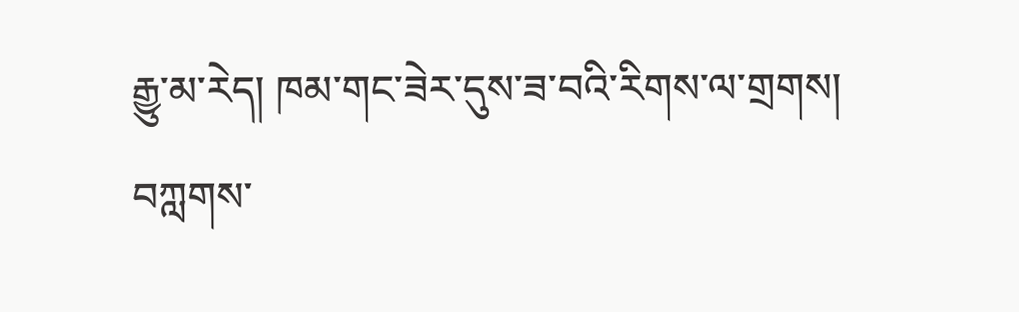རྒྱུ་མ་རེད། ཁམ་གང་ཟེར་དུས་ཟ་བའི་རིགས་ལ་གྲགས།
བཀླགས་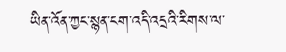ཡིན་འོན་ཀྱང་སྙན་ངག་འདི་འདྲའི་རིགས་ལ་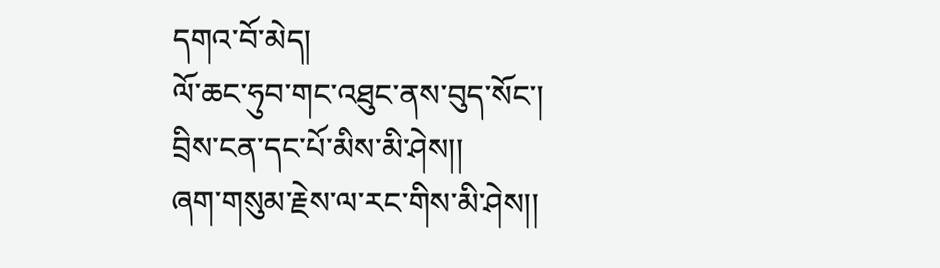དགའ་བོ་མེད།
ལོ་ཆང་ཧུབ་གང་འཐུང་ནས་བུད་སོང་།
བྲིས་ངན་དང་པོ་མིས་མི་ཤེས།།
ཞག་གསུམ་རྗེས་ལ་རང་གིས་མི་ཤེས།།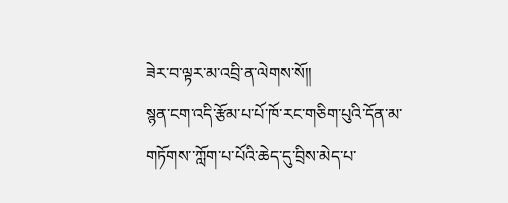ཟེར་བ་ལྟར་མ་འབྲི་ན་ལེགས་སོ།།
སྙན་ངག་འདི་རྩོམ་པ་པོ་ཁོ་རང་གཅིག་པུའི་དོན་མ་གཏོགས་་ཀློག་པ་པོའི་ཆེད་དུ་བྲིས་མེད་པ་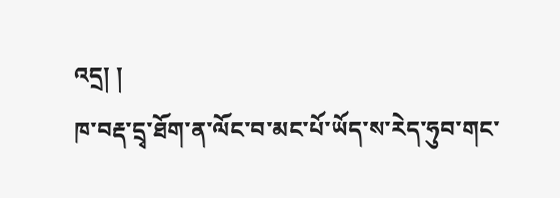འདྲ། །
ཁ་བརྡ་དྲྭ་ཐོག་ན་ལོང་བ་མང་པོ་ཡོད་ས་རེད་ཧུབ་གང་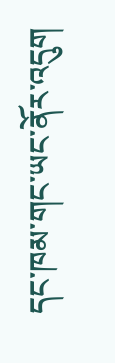དང་ཁམ་གང་ཡང་ནོར་འདུག